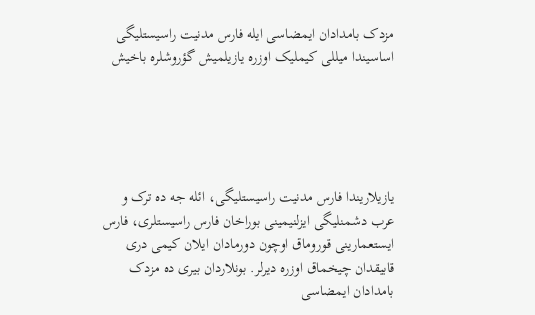مزدک بامدادان ایمضاسی ایله فارس مدنیت راسیستلیگی اساسیندا میللی کیملیک اوزره یازیلمیش گؤروشلره باخیش





یازیلاریندا فارس مدنیت راسیستلیگی، ائله جه ده ترک و عرب دشمنلیگی ایزلنیمینی بوراخان فارس راسیستلری، فارس ایستعمارینی قوروماق اوچون دورمادان ایلان کیمی دری قابیقدان چیخماق اوزره دیرلر. بونلاردان بیری ده مزدک بامدادان ایمضاسی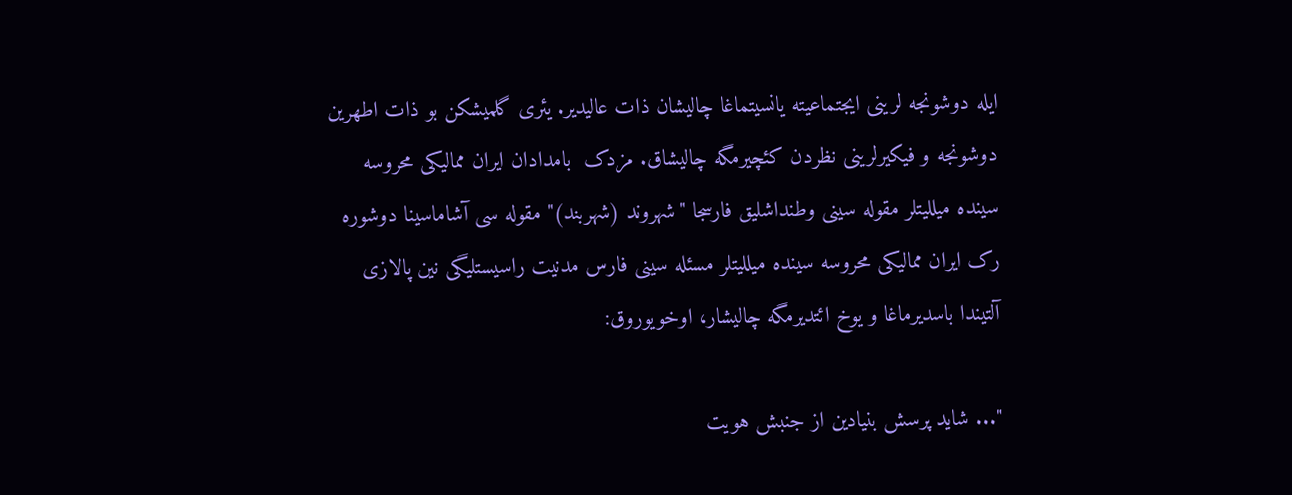ایله دوشونجه لرینی ایجتماعیته یانسیتماغا چالیشان ذات عالیدیر. یئری گلمیشکن بو ذات اطهرین دوشونجه و فیکیرلرینی نظردن کئچیرمگه چالیشاق. مزدک  بامدادان ایران ممالیکی محروسه سینده میللیتلر مقوله سینی وطنداشلیق فارسجا "شهروند (شهربند)" مقوله سی آشاماسینا دوشوره رک ایران ممالیکی محروسه سینده میللیتلر مسئله سینی فارس مدنیت راسیستلیگی نین پالازی آلتیندا باسدیرماغا و یوخ ائتدیرمگه چالیشار، اوخویوروق:

"... شاید پرسش بنیادین از جنبش هویت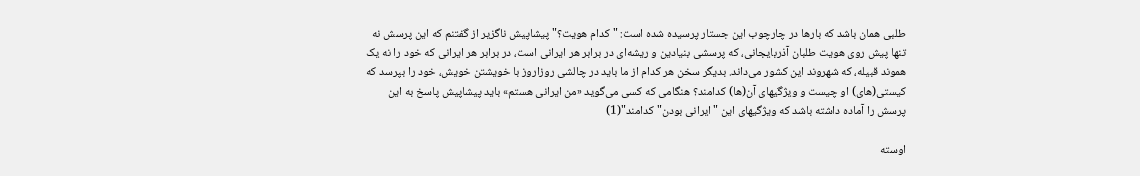طلبی همان باشد که بارها در چارچوب این جستار پرسیده شده است: "کدام هویت؟" پیشاپیش ناگزیر از گفتنم که این پرسش نه تنها پیش روی هویت طلبان آذربایجانی، که پرسشی بنیادین و ریشه‌ای در برابر هر ایرانی است، در برابر هر ایرانی که خود را نه یک هموند قبیله، که شهروند این کشور می‌داند. بدیگر سخن هر کدام از ما باید در چالشی روزاروز با خویشتن خویش، خود را بپرسد که کیستی(های) او چیست و ویژگیهای آن(ها) کدامند؟ هنگامی که کسی می‌گوید «من ایرانی هستم» باید پیشاپیش پاسخ به این پرسش را آماده داشته باشد که ویژگیهای این "ایرانی بودن" کدامند"(1)

اوسته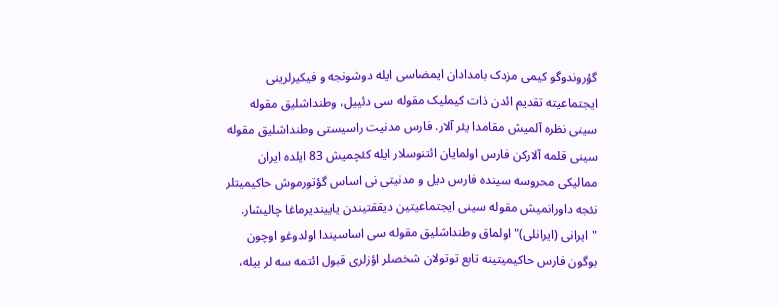گؤروندوگو کیمی مزدک بامدادان ایمضاسی ایله دوشونجه و فیکیرلرینی ایجتماعیته تقدیم ائدن ذات کیملیک مقوله سی دئییل، وطنداشلیق مقوله سینی نظره آلمیش مقامدا یئر آلار. فارس مدنیت راسیستی وطنداشلیق مقوله سینی قلمه آلارکن فارس اولمایان ائتنوسلار ایله کئچمیش 83 ایلده ایران ممالیکی محروسه سینده فارس دیل و مدنیتی نی اساس گؤتورموش حاکیمیتلر نئجه داورانمیش مقوله سینی ایجتماعیتین دیققتیندن یاییندیرماغا چالیشار. "ایرانی (ایرانلی)" اولماق وطنداشلیق مقوله سی اساسیندا اولدوغو اوچون بوگون فارس حاکیمیتینه تابع توتولان شخصلر اؤزلری قبول ائتمه سه لر بیله،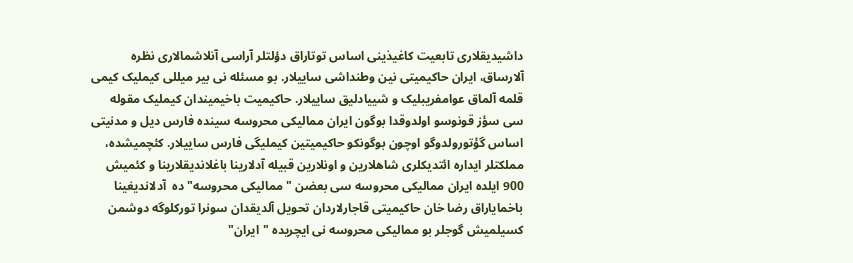داشیدیقلاری تابعیت کاغیذینی اساس توتاراق دؤلتلر آراسی آنلاشمالاری نظره آلارساق، ایران حاکیمیتی نین وطنداشی ساییلار. بو مسئله نی بیر میللی کیملیک کیمی قلمه آلماق عوامفریبلیک و شییادلیق ساییلار. حاکیمیت باخیمیندان کیملیک مقوله سی سؤز قونوسو اولدوقدا بوگون ایران ممالیکی محروسه سینده فارس دیل و مدنیتی اساس گؤتورولدوگو اوچون بوگونکو حاکیمیتین کیملیگی فارس ساییلار. کئچمیشده، مملکتلر ایداره ائتدیکلری شاهلارین و اونلارین قبیله آدلارینا باغلاندیقلارینا و کئمیش 900 ایلده ایران ممالیکی محروسه سی بعضن "ممالیکی محروسه" ده  آدلاندیغینا باخمایاراق رضا خان حاکیمیتی قاجارلاردان تحویل آلدیقدان سونرا تورکلوگه دوشمن کسیلمیش گوجلر بو ممالیکی محروسه نی ایچریده "ایران"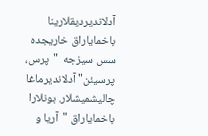آدلاندیردیقلارینا باخمایاراق خاریجده  سس سیزجه  "پرس، پرسیئن" آدلاندیرماغا چالیشمیشلار. بونلارا باخمایاراق "آریا و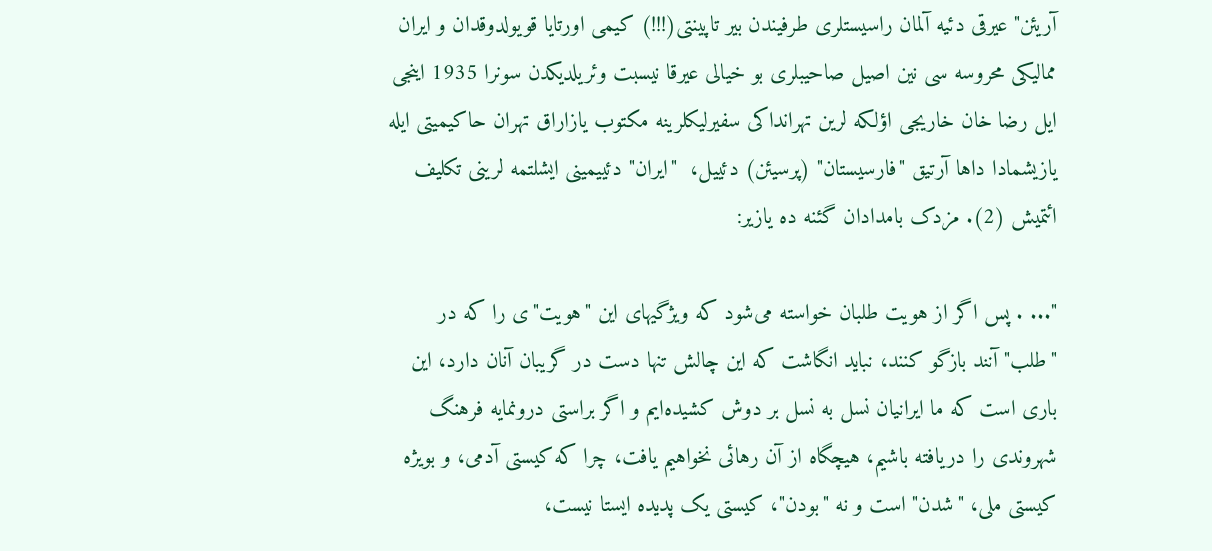آریئن" عیرقی دئیه آلمان راسیستلری طرفیندن بیر تاپینتی(!!!) کیمی اورتایا قویولدوقدان و ایران ممالیکی محروسه سی نین اصیل صاحیبلری بو خیالی عیرقا نیسبت وئریلدیکدن سونرا 1935 اینجی ایل رضا خان خاریجی اؤلکه لرین تهرانداکی سفیرلیکلرینه مکتوب یازاراق تهران حاکیمیتی ایله یازیشمادا داها آرتیق "فارسیستان" (پرسیئن) دئییل،  "ایران" دئییمینی ایشلتمه لرینی تکلیف ائتمیش (2). مزدک بامدادان گئنه ده یازیر:

"... . پس اگر از هویت طلبان خواسته می‌شود که ویژگیهای این "هویت"ی را که در "طلب" آنند بازگو کنند، نباید انگاشت که این چالش تنها دست در گریبان آنان دارد، این باری است که ما ایرانیان نسل به نسل بر دوش کشیده‌ایم و اگر براستی درونمایه فرهنگ شهروندی را دریافته باشیم، هیچگاه از آن رهائی نخواهیم یافت، چرا که کیستی آدمی، و بویژه کیستی ملی، "شدن" است و نه "بودن"، کیستی یک پدیده ایستا نیست،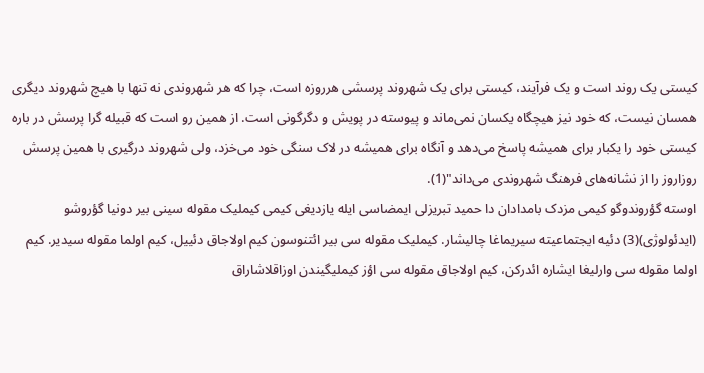کیستی یک روند است و یک فرآیند، کیستی برای یک شهروند پرسشی هرروزه است، چرا که هر شهروندی نه تنها با هیچ شهروند دیگری همسان نیست، که خود نیز هیچگاه یکسان نمی‌ماند و پیوسته در پویش و دگرگونی است. از همین رو است که قبیله گرا پرسش در باره کیستی خود را یکبار برای همیشه پاسخ می‌دهد و آنگاه برای همیشه در لاک سنگی خود می‌خزد، ولی شهروند درگیری با همین پرسش روزاروز را از نشانه‌های فرهنگ شهروندی می‌داند"(1).
اوسته گؤروندوگو کیمی مزدک بامدادان دا حمید تبریزلی ایمضاسی ایله یازدیغی کیمی کیملیک مقوله سینی بیر دونیا گؤروشو (ایدئولوژی)(3) دئیه ایجتماعیته سیریماغا چالیشار. کیملیک مقوله سی بیر ائتنوسون کیم اولاجاق دئییل، کیم اولما مقوله سیدیر. کیم اولما مقوله سی وارلیغا ایشاره ائدرکن، کیم اولاجاق مقوله سی اؤز کیملیگیندن اوزاقلاشاراق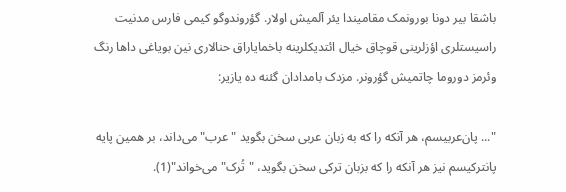باشقا بیر دونا بورونمک مقامیندا یئر آلمیش اولار. گؤروندوگو کیمی فارس مدنیت راسیستلری اؤزلرینی قوچاق خیال ائتدیکلرینه باخمایاراق حنالاری نین بویاغی داها رنگ وئرمز دوروما چاتمیش گؤرونر. مزدک بامدادان گئنه ده یازیر:

"... پان‌عربیسم، هر آنکه را که به زبان عربی سخن بگوید "عرب" می‌داند، بر همین پایه پانترکیسم نیز هر آنکه را که بزبان ترکی سخن بگوید، "تُرک" می‌خواند"(1).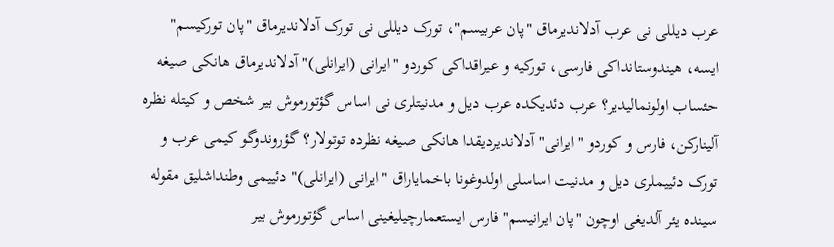عرب دیللی نی عرب آدلاندیرماق "پان عربیسم"، تورک دیللی نی تورک آدلاندیرماق "پان تورکیسم" ایسه، هیندوستانداکی فارسی، تورکیه و عیراقداکی کوردو "ایرانی (ایرانلی)" آدلاندیرماق هانکی صیغه حئساب اولونمالیدیر؟ عرب دئدیکده عرب دیل و مدنیتلری نی اساس گؤتورموش بیر شخص و کیتله نظره آلینارکن، فارس و کوردو "ایرانی" آدلاندیردیقدا هانکی صیغه نظرده توتولار؟ گؤروندوگو کیمی عرب و تورک دئییملری دیل و مدنیت اساسلی اولدوغونا باخمایاراق "ایرانی (ایرانلی)" دئییمی وطنداشلیق مقوله سینده یئر آلدیغی اوچون "پان ایرانیسم" فارس ایستعمارچیلیغینی اساس گؤتورموش بیر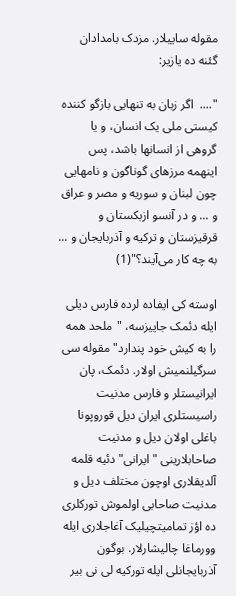مقوله ساییلار. مزدک بامدادان گئنه ده یازیر:

"....  اگر زبان به تنهایی بازگو کننده کیستی ملی یک انسان، و یا گروهی از انسانها باشد، پس اینهمه مرزهای گوناگون و نامهایی چون لبنان و سوریه و مصر و عراق و ... و در آنسو ازبکستان و قرقیزستان و ترکیه و آذربایجان و ... به چه کار می‌آیند؟"(1)

اوسته کی ایفاده لرده فارس دیلی ایله دئمک جاییزسه، "ملحد همه را به کیش خود پندارد" مقوله سی سرگیلنمیش اولار. دئمک، پان ایرانیستلر و فارس مدنیت راسیستلری ایران دیل قوروپونا باغلی اولان دیل و مدنیت صاحابلارینی "ایرانی" دئیه قلمه آلدیقلاری اوچون مختلف دیل و مدنیت صاحابی اولموش تورکلری ده اؤز تمامیتچیلیک آغاجلاری ایله وورماغا چالیشارلار. بوگون آذربایجانلی ایله تورکیه لی نی بیر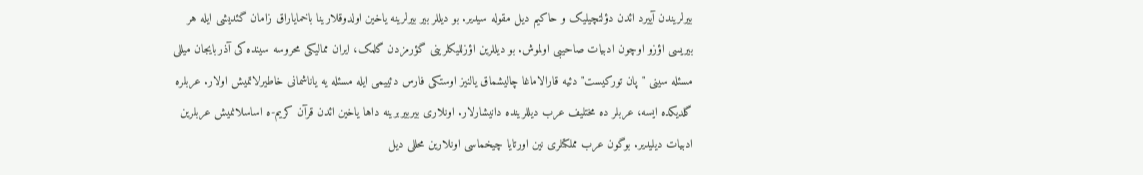بیرلریندن آییرد ائدن دؤلتچیلیک و حاکیم دیل مقوله سیدیر. بو دیللر بیر بیرلرینه یاخین اولدوقلارینا باخمایاراق زامان گئدیشی ایله هر بیریسی اؤزو اوچون ادبیات صاحیبی اولموش. بو دیللرین اؤزللیکلرینی گؤرمزدن گلمک، ایران ممالیکی محروسه سینده کی آذربایجان میللی مسئله سینی "پان تورکیست" دئیه قارالاماغا چالیشماق یالنیز اوستکی فارس دئییمی ایله مسئله یه یاناشمانی خاطیرلاتمیش اولار. عربلره گلدیکده ایسه، عربلر ده مختلیف عرب دیللرینده دانیشارلار. اونلاری بیربیربرینه داها یاخین ائدن قرآن کریم-ه اساسلانمیش عربلرین ادبیات دیلیدیر. بوگون عرب مملکتلری نین اورتایا چیخماسی اونلارین محللی دیل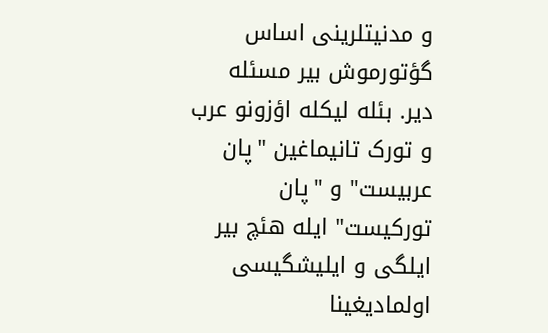و مدنیتلرینی اساس گؤتورموش بیر مسئله دیر. بئله لیکله اؤزونو عرب و تورک تانیماغین "پان عربیست" و "پان تورکیست" ایله هئچ بیر ایلگی و ایلیشگیسی اولمادیغینا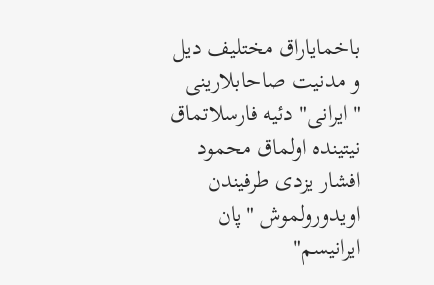باخمایاراق مختلیف دیل و مدنیت صاحابلارینی "ایرانی" دئیه فارسلاتماق نیتینده اولماق محمود افشار یزدی طرفیندن اویدورولموش "پان ایرانیسم"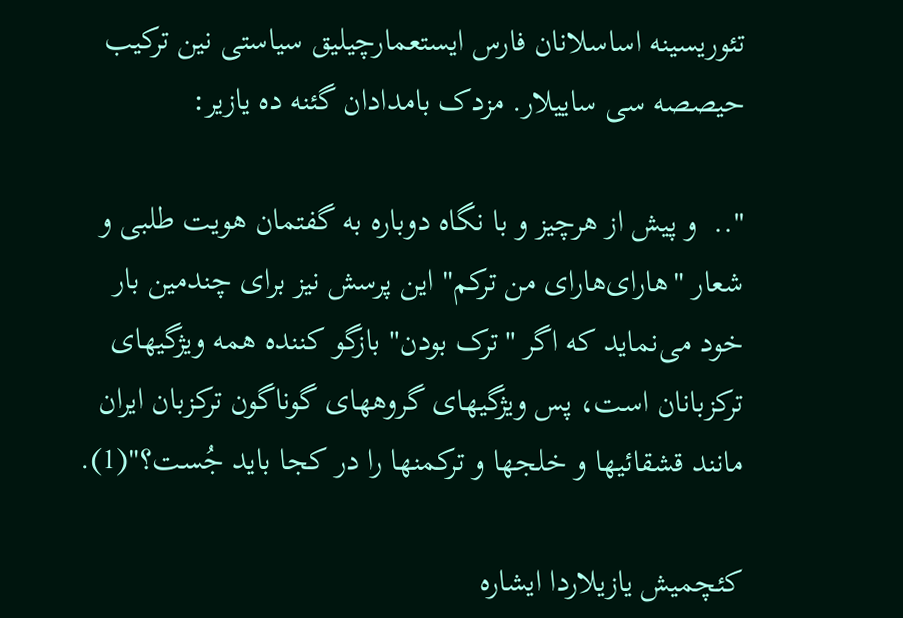تئوریسینه اساسلانان فارس ایستعمارچیلیق سیاستی نین ترکیب حیصصه سی ساییلار. مزدک بامدادان گئنه ده یازیر:

"..  و پیش از هرچیز و با نگاه دوباره به گفتمان هویت طلبی و شعار "هارای‌هارای من ترکم" این پرسش نیز برای چندمین بار خود می‌نماید که اگر "ترک بودن" بازگو کننده همه ویژگیهای ترکزبانان است، پس ویژگیهای گروههای گوناگون ترکزبان ایران مانند قشقائیها و خلجها و ترکمنها را در کجا باید جُست؟"(1).

کئچمیش یازیلاردا ایشاره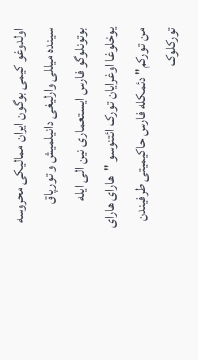اولدوغو کیمی بوگون ایران ممالیکی محروسه سینده میللی وارلیغی دانیلمیش و تورپاق بوتونلوگو فارس ایستعماری نین الی ایله یوخلوغا اوغرایان تورک ائتنوسو "هارای هارای من تورکم" دئمکله فارس حاکیمیتی طرفیندن تورکلوک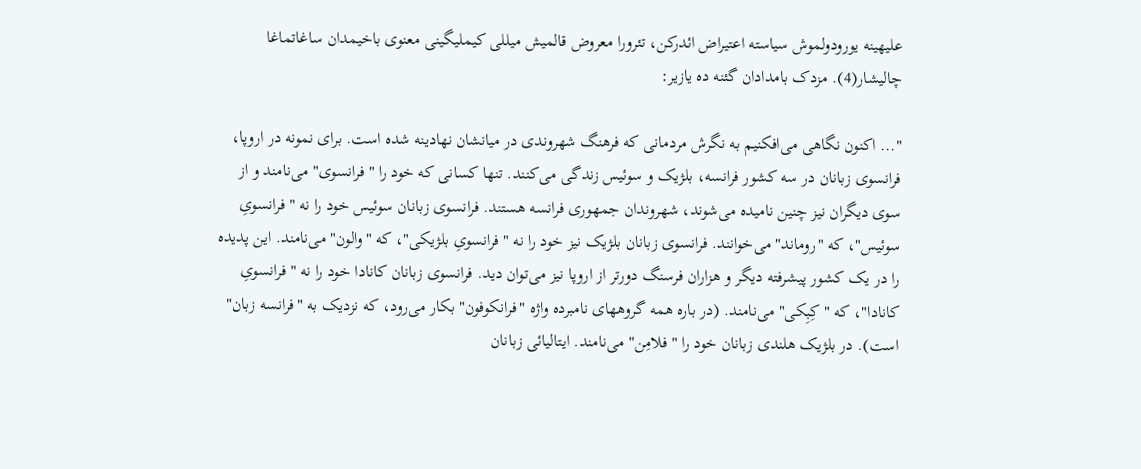علیهینه یورودولموش سیاسته اعتیراض ائدرکن، تئرورا معروض قالمیش میللی کیملیگینی معنوی باخیمدان ساغاتماغا چالیشار(4). مزدک بامدادان گئنه ده یازیر:

"... اکنون نگاهی می‌افکنیم به نگرش مردمانی که فرهنگ شهروندی در میانشان نهادینه شده است. برای نمونه در اروپا، فرانسوی زبانان در سه کشور فرانسه، بلژیک و سوئیس زندگی می‌کنند. تنها کسانی که خود را "فرانسوی" می‌نامند و از سوی دیگران نیز چنین نامیده می‌شوند، شهروندان جمهوری فرانسه هستند. فرانسوی زبانان سوئیس خود را نه "فرانسویِ سوئیس"، که "روماند" می‌خوانند. فرانسوی زبانان بلژیک نیز خود را نه "فرانسویِ بلژیکی"، که "والون" می‌نامند. این پدیده را در یک کشور پیشرفته دیگر و هزاران فرسنگ دورتر از اروپا نیز می‌توان دید. فرانسوی زبانان کانادا خود را نه "فرانسویِ کانادا"، که "کِبِکی" می‌نامند. (در باره همه گروههای نامبرده واژه "فرانکوفون" بکار می‌رود، که نزدیک به "فرانسه زبان" است). در بلژیک هلندی زبانان خود را "فلامِن" می‌نامند. ایتالیائی زبانان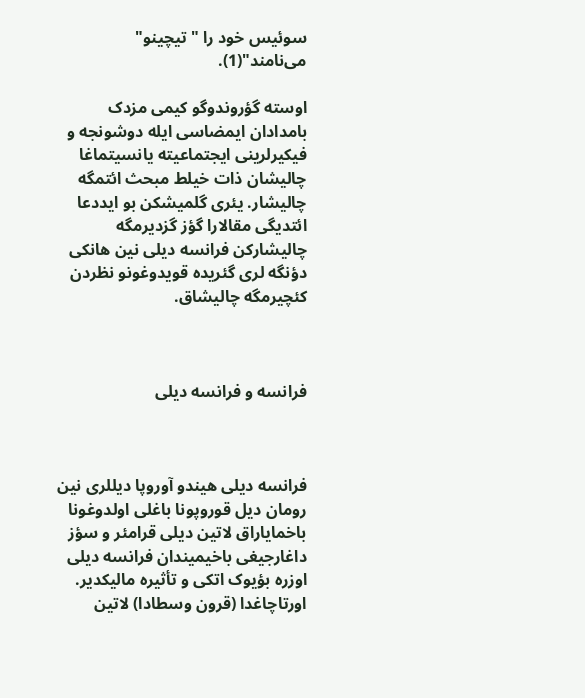سوئیس خود را "تیچینو" می‌نامند"(1).

اوسته گؤروندوگو کیمی مزدک بامدادان ایمضاسی ایله دوشونجه و فیکیرلرینی ایجتماعیته یانسیتماغا چالیشان ذات خیلط مبحث ائتمگه چالیشار. یئری گلمیشکن بو ایددعا ائتدیگی مقالارا گؤز گزدیرمگه چالیشارکن فرانسه دیلی نین هانکی دؤنگه لری گئریده قویدوغونو نظردن کئچیرمگه چالیشاق.



فرانسه و فرانسه دیلی



فرانسه دیلی هیندو آوروپا دیللری نین رومان دیل قوروپونا باغلی اولدوغونا باخمایاراق لاتین دیلی قرامئر و سؤز داغارجیغی باخیمیندان فرانسه دیلی اوزره بؤیوک اتکی و تأثیره مالیکدیر. اورتاچاغدا (قرون وسطادا) لاتین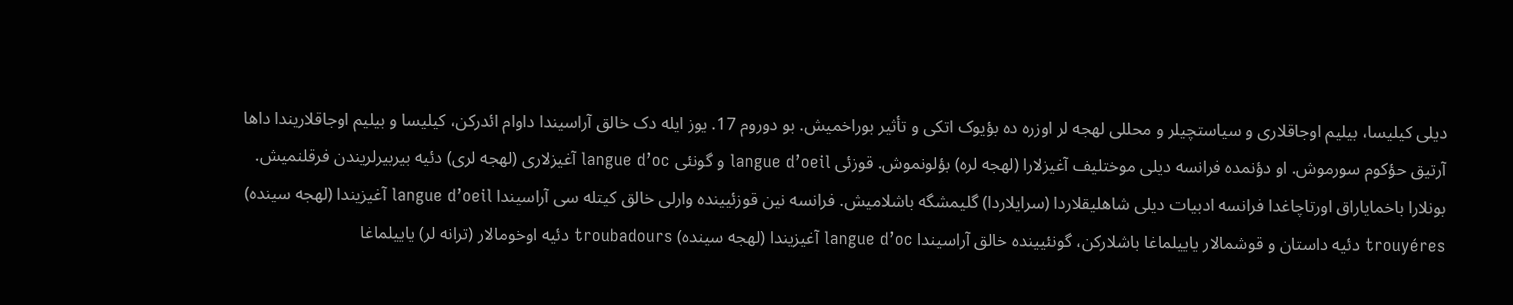دیلی کیلیسا، بیلیم اوجاقلاری و سیاستچیلر و محللی لهجه لر اوزره ده بؤیوک اتکی و تأثیر بوراخمیش. بو دوروم 17. یوز ایله دک خالق آراسیندا داوام ائدرکن، کیلیسا و بیلیم اوجاقلاریندا داها آرتیق حؤکوم سورموش. او دؤنمده فرانسه دیلی موختلیف آغیزلارا (لهجه لره) بؤلونموش. قوزئی langue d’oeil و گونئی langue d’oc آغیزلاری (لهجه لری) دئیه بیربیرلریندن فرقلنمیش. بونلارا باخمایاراق اورتاچاغدا فرانسه ادبیات دیلی شاهلیقلاردا (سرایلاردا) گلیمشگه باشلامیش. فرانسه نین قوزئیینده وارلی خالق کیتله سی آراسیندا langue d’oeil آغیزیندا (لهجه سینده) trouyéres دئیه داستان و قوشمالار یاییلماغا باشلارکن، گونئیینده خالق آراسیندا langue d’oc آغیزیندا (لهجه سینده) troubadours دئیه اوخومالار (ترانه لر) یاییلماغا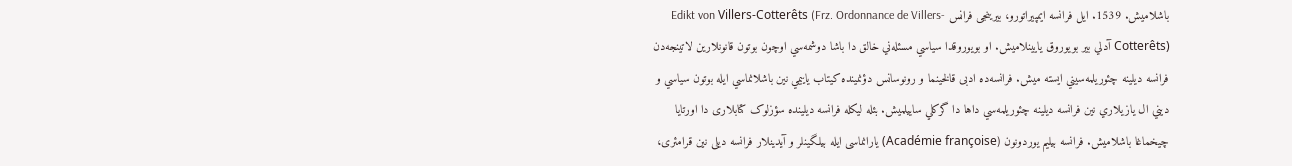باشلامیش. 1539. ايل فرانسه ايمپيراتورو، بيرینجی فرانس Edikt von Villers-Cotterêts (Frz. Ordonnance de Villers-Cotterêts) آدلي بير بويوروق يايينلاميش. او بويوروقدا سياسي مسئله‌ني خالق دا باشا دوشمه‌سي اوچون بوتون قانونلارين لاتينجه‌دن فرانسه ديلينه چئوريلمه‌سيني ايسته ميش. فرانسه‌ده ادبی قالخينما و رونوسانس دؤنمينده کيتاب ياييمي نين باشلانماسي ايله بوتون سياسي و ديني ال يازيلاري نين فرانسه ديلينه چئوريلمه‌سي داها دا گرکلي ساييلميش. بئله لیکله فرانسه دیلینده سؤزلوک کتابلاری دا اورتایا چیخماغا باشلامیش. فرانسه بیلیم یوردونون (Académie françoise) یارانماسی ایله بیلگینلر و آیدینلار فرانسه دیلی نین قرامئری،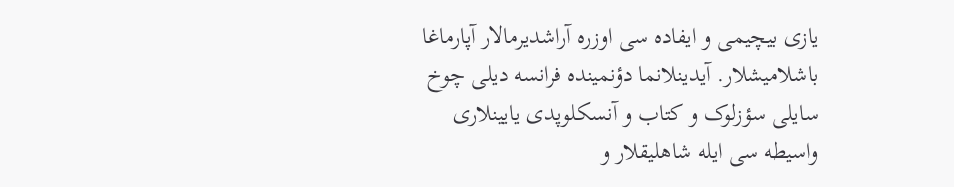یازی بیچیمی و ایفاده سی اوزره آراشدیرمالار آپارماغا باشلامیشلار. آیدینلانما دؤنمینده فرانسه دیلی چوخ سایلی سؤزلوک و کتاب و آنسکلوپدی یایینلاری واسیطه سی ایله شاهلیقلار و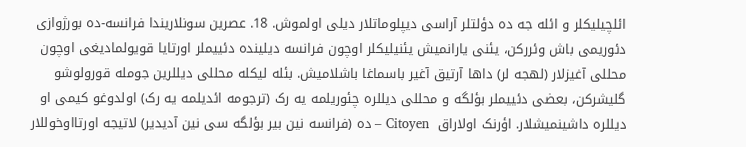ائلچیلیکلر و ائله جه ده دؤلتلر آراسی دیپلوماتلار دیلی اولموش. 18. عصرین سونلاریندا فرانسه-ده بورژوازی دئوریمی باش وئررکن، یئنی یارانمیش یئنیلیکلر اوچون فرانسه دیلینده دئییملر اورتایا قویولمادیغی اوچون محللی آغیزلار (لهجه لر) داها آرتیق آغیر باسماغا باشلامیش. بئله لیکله محللی دیللرین جومله قورولوشو گلیشرکن، بعضی دئییملر بؤلگه و محللی دیللره چئوریلمه یه رک (ترجومه ائدیلمه یه رک) اولدوغو کیمی او دیللره داشینمیشلار. اؤرنک اولاراق  Citoyen – ده (فرانسه نین بیر بؤلگه سی نین آدیدیر) لاتیجه اورتااوخوللار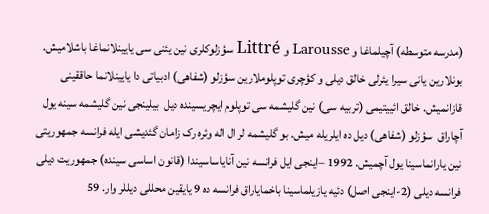(مدرسه متوسطه) آچیلماغا و Larousse و Littré سؤزلوکلری نین یئنی سی یایینلانماغا باشلامیش. بونلارین یانی سیرا یئرلی خالق دیلی و کؤچری توپلوملارین سؤزلو (شفاهی) ادبیاتی دا یایینلانما حاققینی قازانمیش. خالق ائییتیمی (تربیه سی) نین گلیشمه سی توپلوم ایچریسینده دیل  بیلینجی نین گلیشمه سینه یول آچاراق  سؤزلو (شفاهی) دیل ده ایلریله میش. بو گلیشمه لر ال اله وئره رک زامان گئدیشی ایله فرانسه جمهوریتی نین یارانماسینا یول آچمیش. 1992 –اینجی ایل فرانسه نین آنایاساسیندا (قانون اساسی سینده) جمهوریت دیلی فرانسه دیلی (2-اینجی اصل) دئیه یازیلماسینا باخمایاراق فرانسه ده 9 یایقین محللی دیللر وار. 59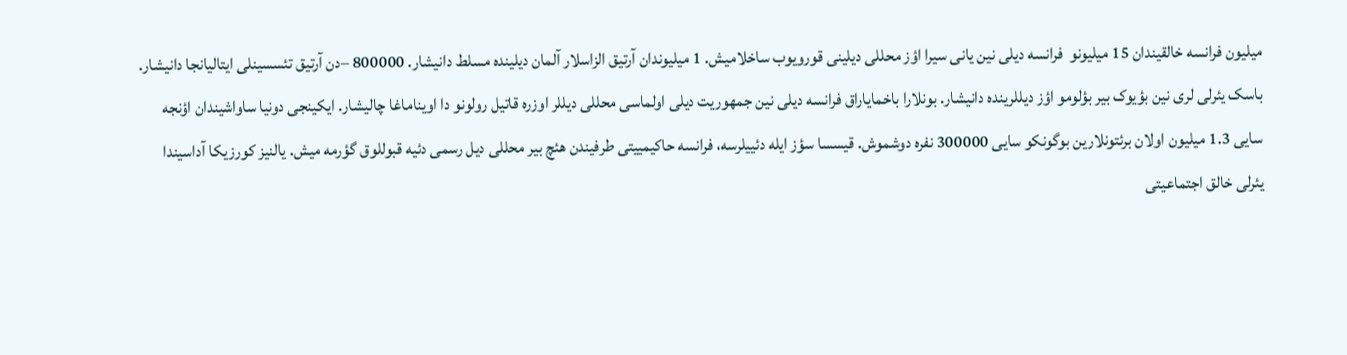میلیون فرانسه خالقیندان 15 میلیونو  فرانسه دیلی نین یانی سیرا اؤز محللی دیلینی قورویوب ساخلامیش. 1 میلیوندان آرتیق الزاسلار آلمان دیلینده مسلط دانیشار. 800000 –دن آرتیق تئسسینلی ایتالیانجا دانیشار.  باسک یئرلی لری نین بؤیوک بیر بؤلومو اؤز دیللرینده دانیشار. بونلارا باخمایاراق فرانسه دیلی نین جمهوریت دیلی اولماسی محللی دیللر اوزره قاتیل رولونو دا اویناماغا چالیشار. ایکینجی دونیا ساواشیندان اؤنجه سایی 1.3 میلیون اولان برئتونلارین بوگونکو سایی 300000 نفره دوشموش. قیسسا سؤز ایله دئییلرسه، فرانسه حاکیمییتی طرفیندن هئچ بیر محللی دیل رسمی دئیه قبوللوق گؤرمه میش. یالنیز کورزیکا آداسیندا یئرلی خالق اجتماعیتی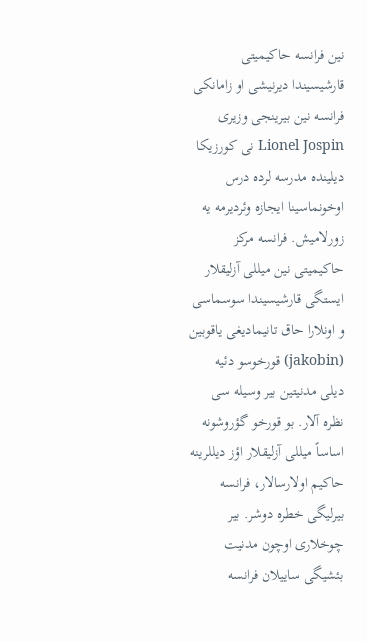نین فرانسه حاکیمیتی قارشیسیندا دیرنیشی او زامانکی فرانسه نین بیرینجی وزیری Lionel Jospin نی کورزیکا دیلینده مدرسه لرده درس اوخونماسینا ایجازه وئردیرمه یه زورلامیش. فرانسه مرکز حاکیمیتی نین میللی آزلیقلار ایستگی قارشیسیندا سوسماسی و اونلارا حاق تانیمادیغی یاقوبین (jakobin) قورخوسو دئیه دیلی مدنیتین بیر وسیله سی نظره آلار. بو قورخو گؤروشونه اساساً میللی آزلیقلار اؤز دیللرینه حاکیم اولارسالار، فرانسه بیرلیگی خطره دوشر. بیر چوخلاری اوچون مدنیت بئشیگی ساییلان فرانسه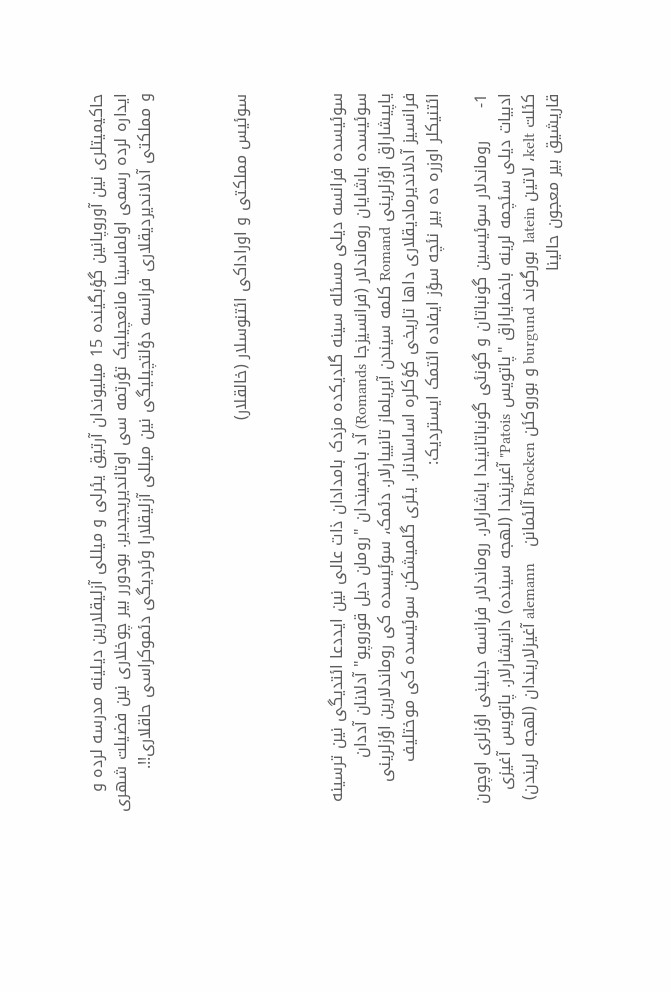حاکیمیتلری نین آوروپانین گؤبگینده 15 میلیوندان آرتیق یئرلی و میللی آزلیقلارین دیلینه مدرسه لرده و ایداره لرده رسمی اولماسینا مانعچیلیک تؤرتمه سی اوتاندیریجیدیر. بودورر بیر چوخلاری نین فضیلت شهری و مملکتی آدلاندیردیقلاری فرانسه دؤلتچیلیگی نین میللی آزلیقلارا وئردیگی دئموکراسی حاقلاری!!.



سوئیس مملکتی و اوراداکی ائتنوسلار (خالقلار)



سوئیسده فرانسه دیلی مسئله سینه گلدیکده مزدک بامدادان ذات عالی نین ایددعا ائتدیگی نین ترسینه سوئیسده یاشایان روماندلار (فرانسیزجا Romands) آد باخیمیندان "رومان دیل قوروپو" آدلانان آددان یاپیشاراق اؤزلرینی Romand کلمه سیندن آیریلماز تانییارلار. دئمک، سوئیسده کی روماندلارین اؤزلرینی فرانسیز آدلاندیرمادیقلاری داها تاریخی کؤکلره اساسلانار. یئری گلمیشکن سوئیسده کی موختلیف ائتنیکلر اوزره ده بیر نئچه سؤز ایفاده ائتمک ایستردیک:

1-      روماندلار سوئیسین گونباتان و گونئی گونباتانیندا یاشارلار. روماندلار فرانسه دیلینی اؤزلری اوچون ادبیات دیلی سئچمه لرینه باخمایاراق "پاتویس Patois" آغیزیندا (لهجه سینده) دانیشارلار. پاتویس آغیزی کئلت kelt، لاتین latein  بورگوند burgund و بوروکئن Brocken آلئمانن   alemann آغیزلاریندان (لهجه لریندن) قاریشیق بیر معجون حالینا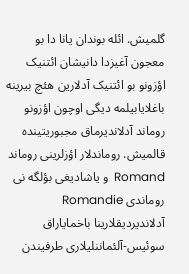گلمیش. ائله بوندان یانا دا بو معجون آغیزدا دانیشان ائتنیک اؤزونو بو ائتنیک آدلارین هئچ بیرینه باغلایابیلمه دیگی اوچون اؤزونو روماند آدلاندیرماق مجبوریتینده قالمیش. روماندلار اؤزلرینی روماند Romand  و یاشادیغی بؤلگه نی روماندی Romandie آدلاندیردیقلارینا باخمایاراق سوئیس-آلئماننلیلاری طرفیندن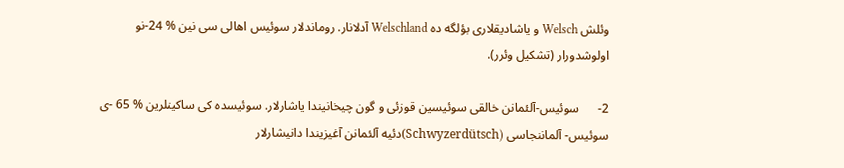وئلش Welsch و یاشادیقلاری بؤلگه ده Welschland آدلانار. روماندلار سوئیس اهالی سی نین % 24-نو اولوشدورار (تشکیل وئرر).

2-      سوئیس-آلئمانن خالقی سوئیسین قوزئی و گون چیخانیندا یاشارلار. سوئیسده کی ساکینلرین % 65 -ی سوئیس- آلماننجاسی (Schwyzerdütsch)دئیه آلئمانن آغیزیندا دانیشارلار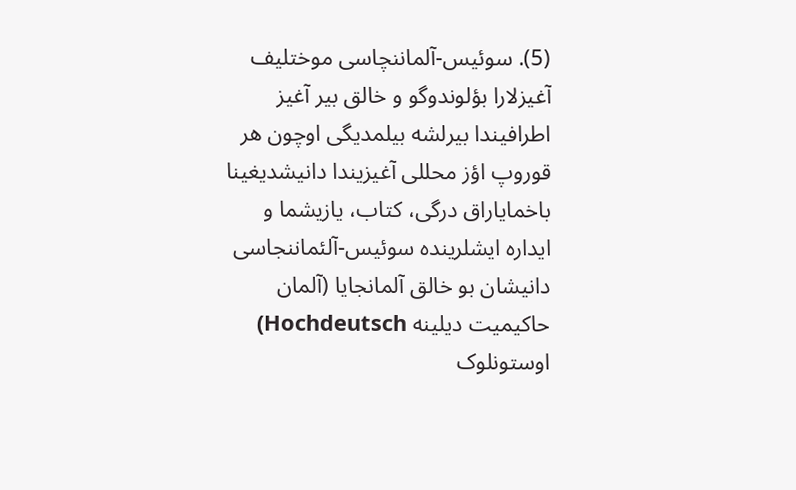(5). سوئیس-آلماننچاسی موختلیف آغیزلارا بؤلوندوگو و خالق بیر آغیز اطرافیندا بیرلشه بیلمدیگی اوچون هر قوروپ اؤز محللی آغیزیندا دانیشدیغینا باخمایاراق درگی، کتاب، یازیشما و ایداره ایشلرینده سوئیس-آلئماننجاسی دانیشان بو خالق آلمانجایا (آلمان حاکیمیت دیلینه Hochdeutsch) اوستونلوک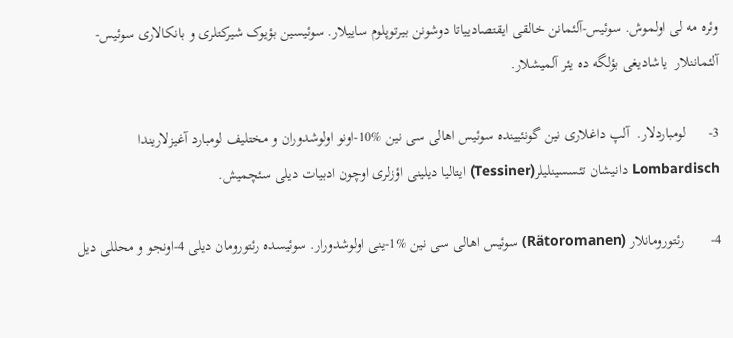وئره مه لی اولموش. سوئیس-آلئمانن خالقی ایقتصادییاتا دوشونن بیرتوپلوم ساییلار. سوئیسین بؤیوک شیرکتلری و بانکالاری سوئیس-آلئماننلار  یاشادیغی بؤلگه ده یئر آلمیشلار.

3-      لومباردلار.  آلپ داغلاری نین گونئیینده سوئیس اهالی سی نین %10-اونو اولوشدوران و مختلیف لومبارد آغیزلاریندا Lombardisch دانیشان تئسسینلیلر(Tessiner) ایتالیا دیلینی اؤزلری اوچون ادبیات دیلی سئچمیش.

4-       رئتورومانلار (Rätoromanen) سوئیس اهالی سی نین %1-ینی اولوشدورار. سوئیسده رئتورومان دیلی 4-اونجو و محللی دیل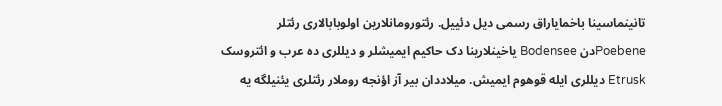تانینماسینا باخمایاراق رسمی دیل دئییل. رئتورومانلارین اولوبابالاری رئتلر Poebeneدن Bodensee یاخینلارینا دک حاکیم ایمیشلر و دیللری ده عرب و ائتروسک Etrusk دیللری ایله قوهوم ایمیش. میلاددان بیر آز اؤنجه روملار رئتلری یئنیلگه یه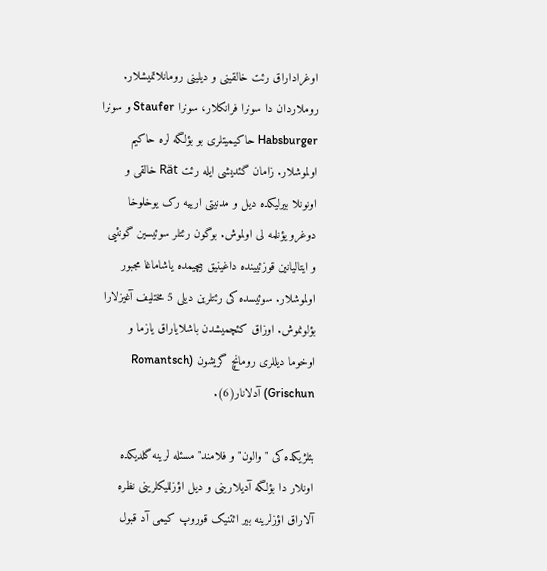اوغراداراق رئت خالقینی و دیلینی رومانلاتمیشلار. روملاردان دا سونرا فرانکلار، سونرا Staufer و سونرا Habsburger حاکیمیتلری بو بؤلگه لره حاکیم اولموشلار. زامان گئدیشی ایله رئت Rät خالقی و اونونلا بیرلیکده دیل و مدنیتی ارییه رک یوخلوخا دوغرو یؤنلمه لی اولموش. بوگون رئتلر سوئیسین گونئیی و ایتالیانین قوزئیینده داغینیق بیچیمده یاشاماغا مجبور اولموشلار. سوئیسده کی رئتلرین دیلی 5 مختلیف آغیزلارا بؤلونموش. اوزاق کئچمیشدن باشلایاراق یازما و اوخوما دیللری رومانچ گریشون (Romantsch Grischun) آدلانار(6).

بئلژیکده کی "والون" و فلامند" مسئله لرینه گلدیکده اونلار دا بؤلگه آدیلارینی و دیل اؤزللیکلرینی نظره آلاراق اؤزلرینه بیر ائتنیک قوروپ کیمی آد قبول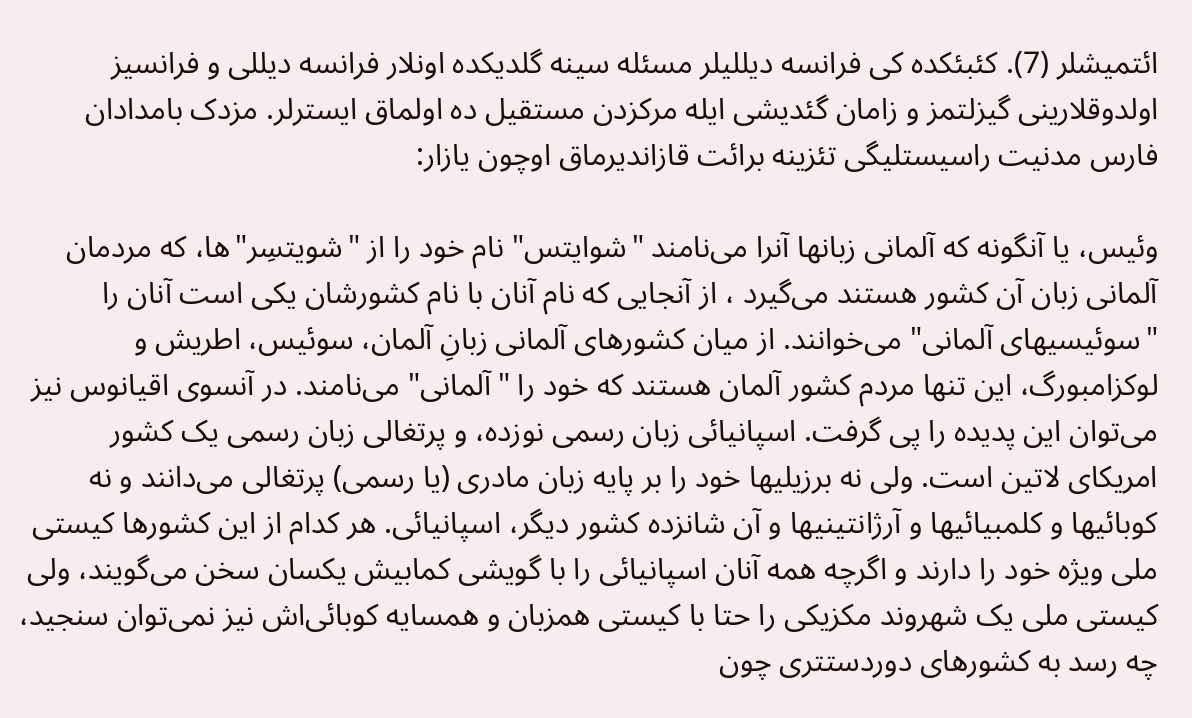ائتمیشلر (7). کئبئکده کی فرانسه دیللیلر مسئله سینه گلدیکده اونلار فرانسه دیللی و فرانسیز اولدوقلارینی گیزلتمز و زامان گئدیشی ایله مرکزدن مستقیل ده اولماق ایسترلر. مزدک بامدادان فارس مدنیت راسیستلیگی تئزینه برائت قازاندیرماق اوچون یازار:

وئیس، یا آنگونه که آلمانی زبانها آنرا می‌نامند "شوایتس" نام خود را از "شویتسِر"ها، که مردمان آلمانی زبان آن کشور هستند می‌گیرد ، از آنجایی که نام آنان با نام کشورشان یکی است آنان را "سوئیسیهای آلمانی" می‌خوانند. از میان کشورهای آلمانی زبانِ آلمان، سوئیس، اطریش و لوکزامبورگ، این تنها مردم کشور آلمان هستند که خود را "آلمانی" می‌نامند. در آنسوی اقیانوس نیز می‌توان این پدیده را پی گرفت. اسپانیائی زبان رسمی نوزده، و پرتغالی زبان رسمی یک کشور امریکای لاتین است. ولی نه برزیلیها خود را بر پایه زبان مادری (یا رسمی) پرتغالی می‌دانند و نه کوبائیها و کلمبیائیها و آرژانتینیها و آن شانزده کشور دیگر، اسپانیائی. هر کدام از این کشورها کیستی ملی ویژه خود را دارند و اگرچه همه آنان اسپانیائی را با گویشی کمابیش یکسان سخن می‌گویند، ولی کیستی ملی یک شهروند مکزیکی را حتا با کیستی همزبان و همسایه کوبائی‌اش نیز نمی‌توان سنجید، چه رسد به کشورهای دوردستتری چون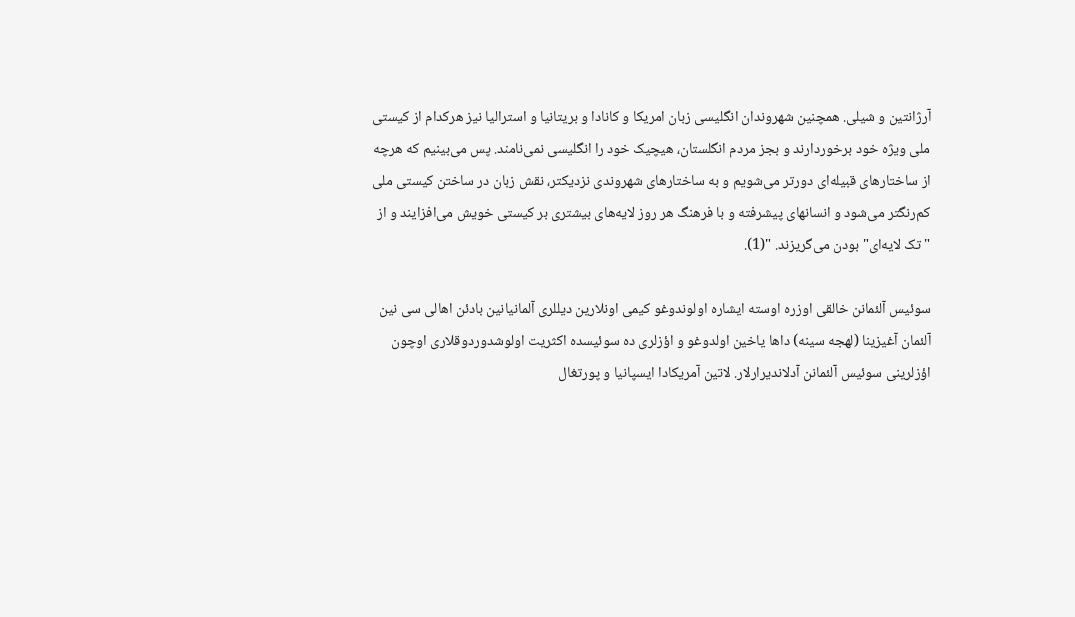آرژانتین و شیلی. همچنین شهروندان انگلیسی زبان امریکا و کانادا و بریتانیا و استرالیا نیز هرکدام از کیستی ملی ویژه خود برخوردارند و بجز مردم انگلستان، هیچیک خود را انگلیسی نمی‌نامند. پس می‌بینیم که هرچه از ساختارهای قبیله‌ای دورتر می‌شویم و به ساختارهای شهروندی نزدیکتر، نقش زبان در ساختن کیستی ملی کم‌رنگتر می‌شود و انسانهای پیشرفته و با فرهنگ هر روز لایه‌های بیشتری بر کیستی خویش می‌افزایند و از "تک لایه‌ای" بودن می‌گریزند. "(1).

سوئیس آلئمانن خالقی اوزره اوسته ایشاره اولوندوغو کیمی اونلارین دیللری آلمانیانین بادئن اهالی سی نین آلئمان آغیزینا (لهجه سینه) داها یاخین اولدوغو و اؤزلری ده سوئیسده اکثریت اولوشدوردوقلاری اوچون اؤزلرینی سوئیس آلئمانن آدلاندیرارلار. لاتین آمریکادا ایسپانیا و پورتغال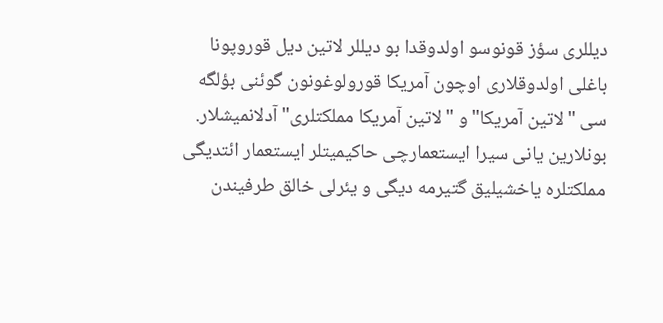دیللری سؤز قونوسو اولدوقدا بو دیللر لاتین دیل قوروپونا باغلی اولدوقلاری اوچون آمریکا قورولوغونون گوئنی بؤلگه سی "لاتین آمریکا" و "لاتین آمریکا مملکتلری" آدلانمیشلار. بونلارین یانی سیرا ایستعمارچی حاکیمیتلر ایستعمار ائتدیگی مملکتلره یاخشیلیق گتیرمه دیگی و یئرلی خالق طرفیندن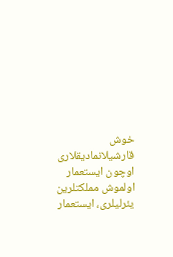خوش قارشیلانمادیقلاری اوچون ایستعمار اولموش مملکتلرین یئرلیلری، ایستعمار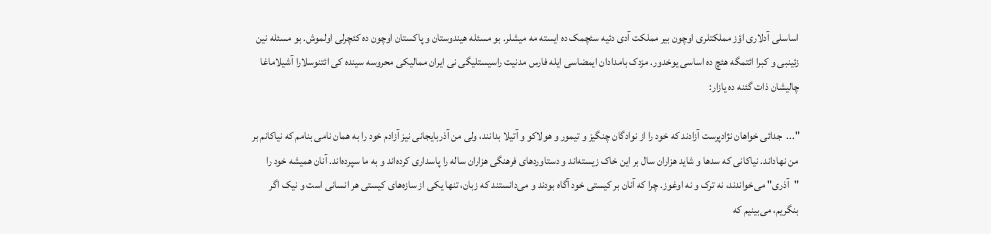اساسلی آدلاری اؤز مملکتلری اوچون بیر مملکت آدی دئیه سئچمک ده ایسته مه میشلر. بو مسئله هیندوستان و پاکستان اوچون ده کئچرلی اولموش. بو مسئله نین زئینبی و کبرا ائتمگه هئچ ده اساسی یوخدور. مزدک بامدادان ایمضاسی ایله فارس مدنیت راسیستلیگی نی ایران ممالیکی محروسه سینده کی ائتنوسلارا آشیلاماغا چالیشان ذات گئنه ده یازار:

"...  جدائی خواهان نژادپرست آزادند که خود را از نوادگان چنگیز و تیمور و هولاکو و آتیلا بدانند، ولی من آذربایجانی نیز آزادم خود را به همان نامی بنامم که نیاکانم بر من نهاد‌اند. نیاکانی که سدها و شاید هزاران سال بر این خاک زیسته‌اند و دستاوردهای فرهنگی هزاران ساله را پاسداری کرده‌اند و به ما سپرده‌اند. آنان همیشه خود را "آذری" می‌خواندند، نه ترک و نه اوغوز. چرا که آنان بر کیستی خود آگاه بودند و می‌دانستند که زبان، تنها یکی از سازه‌های کیستی هر انسانی است و نیک اگر بنگریم، می‌بینیم که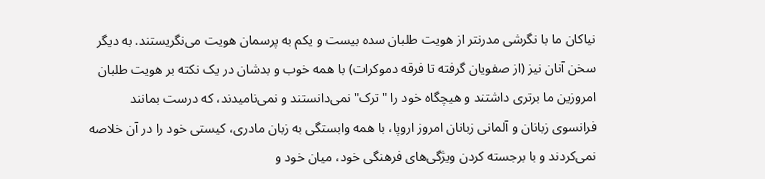نیاکان ما با نگرشی مدرنتر از هویت طلبان سده بیست و یکم به پرسمان هویت می‌نگریستند. به دیگر سخن آنان نیز (از صفویان گرفته تا فرقه دموکرات) با همه خوب و بدشان در یک نکته بر هویت طلبان امروزین ما برتری داشتند و هیچگاه خود را "ترک" نمی‌دانستند و نمی‌نامیدند، که درست بمانند فرانسوی زبانان و آلمانی زبانان امروز اروپا، با همه وابستگی به زبان مادری، کیستی خود را در آن خلاصه نمی‌کردند و با برجسته کردن ویژگی‌های فرهنگی خود، میان خود و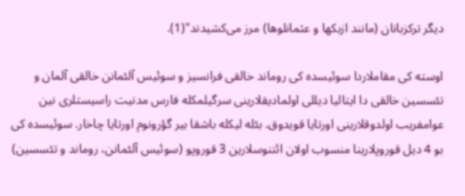دیگر ترکزبانان (مانند ازبکها و عثمانلوها) مرز می‌کشیدند"(1).

اوسته کی مقاملاردا سوئیسده کی روماند خالقی فرانسیز و سوئیس آلئمانن خالقی آلمان و تئسسین خالقی دا ایتالیا دیللی اولمادیقلارینی سرگیلمکله فارس مدنیت راسیستلری نین عوامفریب اولدوقلارینی اورتایا قویدوق. بئله لیکله باشقا بیر گؤرونوم اورتایا چاخار. سوئیسده کی بو 4 دیل قوروپلارینا منسوب اولان ائتنوسلارین 3 قوروپو (سوئیس آلئمانن، روماند و تئسسین)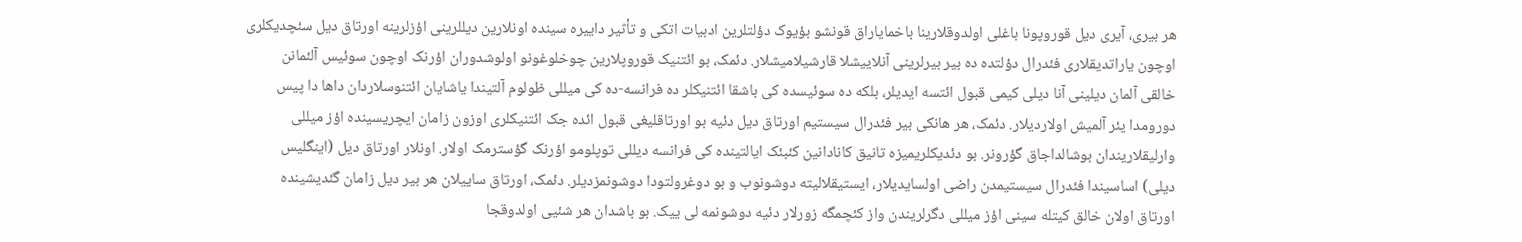هر بیری، آیری دیل قوروپونا باغلی اولدوقلارینا باخمایاراق قونشو بؤیوک دؤلتلرین ادبیات اتکی و تأثیر داییره سینده اونلارین دیللرینی اؤزلرینه اورتاق دیل سئچدیکلری اوچون یاراتدیقلاری فئدرال دؤلتده ده بیر بیرلرینی آنلاییشلا قارشیلامیشلار. دئمک، بو ائتنیک قوروپلارین چوخلوغونو اولوشدوران اؤرنک اوچون سوئیس آلئمانن خالقی آلمان دیلینی آنا دیلی کیمی قبول ائتسه ایدیلر، بلکه ده سوئیسده کی باشقا ائتنیکلر ده فرانسه-ده کی میللی ظولوم آلتیندا یاشایان ائتنوسلاردان داها دا پیس دورومدا یئر آلمیش اولاردیلار. دئمک، هر هانکی بیر فئدرال سیستیم اورتاق دیل دئیه بو اورتاقلیغی قبول ائده جک ائتنیکلری اوزون زامان ایچریسینده اؤز میللی وارلیقلاریندان بوشالداجاق گؤرونر. بو دئدیکلریمیزه تانیق کانادانین کئبئک ایالتینده کی فرانسه دیللی توپلومو اؤرنک گؤسترمک اولار. اونلار اورتاق دیل (اینگلیس دیلی) اساسیندا فئدرال سیستیمدن راضی اولسایدیلار، ایستیقلالیته دوشونوب و بو دوغرولتودا دوشونمزدیلر. دئمک، اورتاق ساییلان هر بیر دیل زامان گئدیشینده اورتاق اولان خالق کیتله سینی اؤز میللی دگرلریندن واز کئچمگه زورلار دئیه دوشونمه لی ییک. بو باشدان هر شئیی اولدوقجا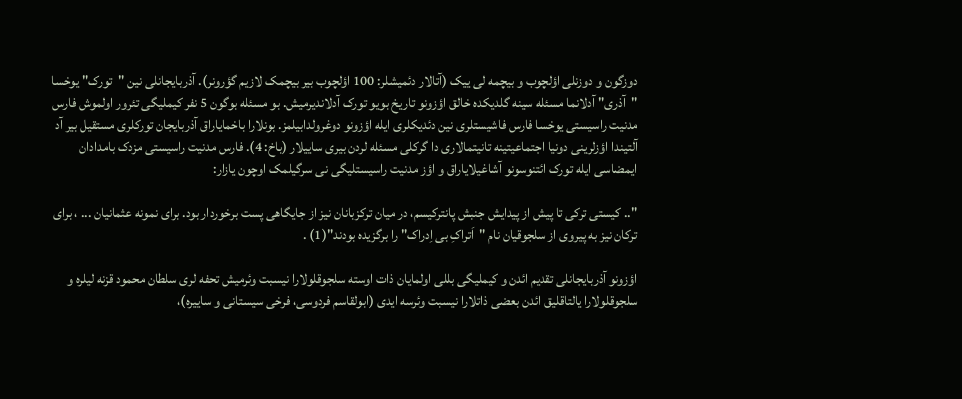دوزگون و دوزنلی اؤلچوب و بیچمه لی ییک (آتالار دئمیشلر: 100 اؤلچوب بیر بیچمک لازیم گؤرونر). آذربایجانلی نین "تورک" یوخسا "آذری" آدلانما مسئله سینه گلدیکده خالق اؤزونو تاریخ بویو تورک آدلاندیرمیش. بو مسئله بوگون 5 نفر کیملیگی تئرور اولموش فارس مدنیت راسیستی یوخسا فارس فاشیستلری نین دئدیکلری ایله اؤزونو دوغرولدابیلمز. بونلارا باخمایاراق آذربایجان تورکلری مستقیل بیر آد آلتیندا اؤزلرینی دونیا اجتماعیتینه تانیتمالاری دا گرکلی مسئله لردن بیری ساییلار (باخ: 4). فارس مدنیت راسیستی مزدک بامدادان ایمضاسی ایله تورک ائتنوسونو آشاغیلایاراق و اؤز مدنیت راسیستلیگی نی سرگیلمک اوچون یازار:

".. کیستی ترکی تا پیش از پیدایش جنبش پانترکیسم، در میان ترکزبانان نیز از جایگاهی پست برخوردار بود. برای نمونه عثمانیان ... ، برای ترکان نیز به پیروی از سلجوقیان نام "اَتراکِ بی اِدراک" را برگزیده بودند"(1) .

اؤزونو آذربایجانلی تقدیم ائدن و کیملیگی بللی اولمایان ذات اوسته سلجوقلولارا نیسبت وئرمیش تحفه لری سلطان محمود قزنه لیلره و سلجوقلولارا یالتاقلیق ائدن بعضی ذاتلارا نیسبت وئرسه ایدی (ابولقاسم فردوسی، فرخی سیستانی و ساییره)،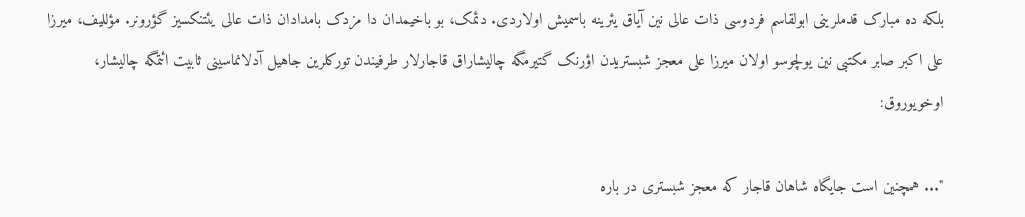بلکه ده مبارک قدملرینی ابولقاسم فردوسی ذات عالی نین آیاق یئرینه باسمیش اولاردی. دئمک، بو باخیمدان دا مزدک بامدادان ذات عالی یئتنکسیز گؤرونر. مؤللیف، میرزا علی اکبر صابر مکتبی نین یولچوسو اولان میرزا علی معجز شبستریدن اؤرنک گتیرمگه چالیشاراق قاجارلار طرفیندن تورکلرین جاهیل آدلانماسینی ثابیت ائتمگه چالیشار، اوخویوروق:

"... همچنین است جایگاه شاهان قاجار که معجز شبستری در باره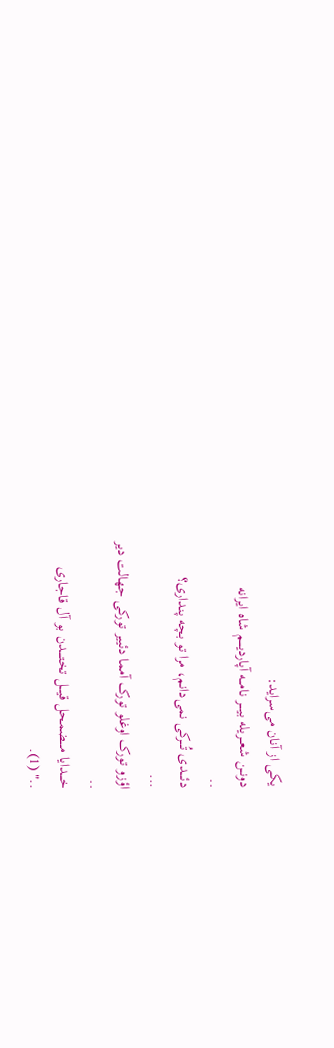یکی از آنان می‌سراید:
دونــن شعـــریله بیــــر نامـــه آپاردیــــم شاه ایرانه
..
دئــــدی تُــــرکی نمی‌دانم، مرا تو بچه پنداری؟
...
اؤزو تورک اوغلو تورک آمما دئییر تورکی جهالت دیر
..
خــــدایا مــــضمحل قیــــل تختـــــدن بو آل قاجاری
.." (1).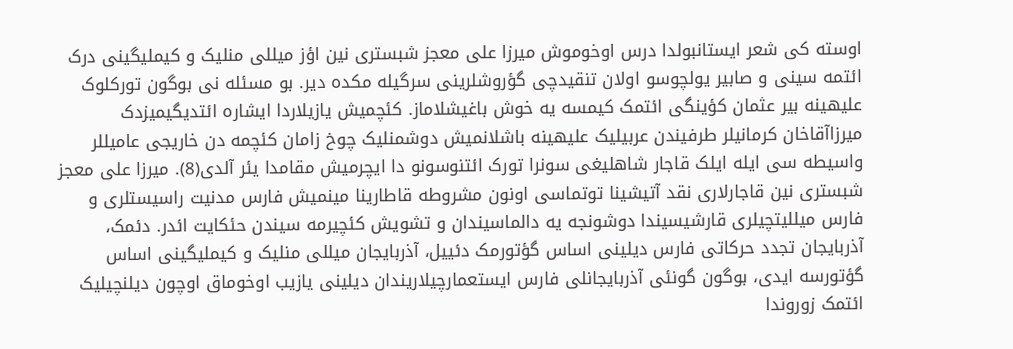اوسته کی شعر ایستانبولدا درس اوخوموش میرزا علی معجز شبستری نین اؤز میللی منلیک و کیملیگینی درک ائتمه سینی و صابیر یولچوسو اولان تنقیدچی گؤروشلرینی سرگیله مکده دیر. بو مسئله نی بوگون تورکلوک علیهینه بیر عثمان کؤینگی ائتمک کیمسه یه خوش باغیشلاماز. کئچمیش یازیلاردا ایشاره ائتدیگیمیزدک میرزاآقاخان کرمانیلر طرفیندن عربیلیک علیهینه باشلانمیش دوشمنلیک چوخ زامان کئچمه دن خاریجی عامیللر واسیطه سی ایله ایلک قاجار شاهلیغی سونرا تورک ائتنوسونو دا ایچرمیش مقامدا یئر آلدی(8). میرزا علی معجز شبستری نین قاجارلاری نقد آتیشینا توتماسی اونون مشروطه قاطارینا مینمیش فارس مدنیت راسیستلری و فارس میللیتچیلری قارشیسیندا دوشونجه یه دالماسیندان و تشویش کئچیرمه سیندن حئکایت ائدر. دئمک، آذربایجان تجدد حرکاتی فارس دیلینی اساس گؤتورمک دئییل، آذربایجان میللی منلیک و کیملیگینی اساس گؤتورسه ایدی، بوگون گونئی آذربایجانلی فارس ایستعمارچیلاریندان دیلینی یازیب اوخوماق اوچون دیلنچیلیک ائتمک زوروندا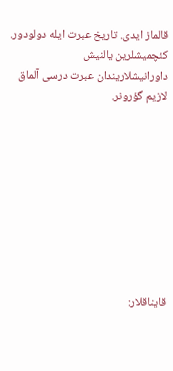قالماز ایدی. تاریخ عبرت ایله دولودور. کئچمیشلرین یالنیش داورانیشلاریندان عبرت درسی آلماق لازیم گؤرونر.









قایناقلار: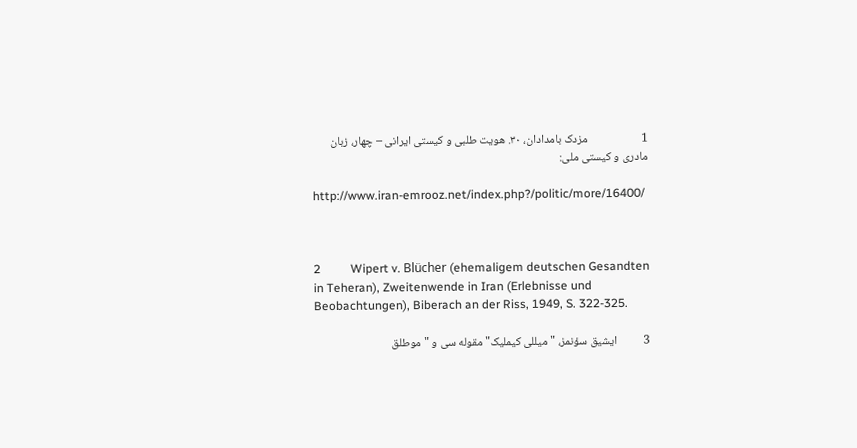1                    مزدک بامدادان، ۳۰. هویت طلبی و کیستی ایرانی – چهار، زبان مادری و کیستی ملی:

http://www.iran-emrooz.net/index.php?/politic/more/16400/



2          Wipert v. Blücher (ehemaligem deutschen Gesandten in Teheran), Zweitenwende in Iran (Erlebnisse und Beobachtungen), Biberach an der Riss, 1949, S. 322-325.

3          ایشیق سؤنمز، "میللی کیملیک" مقوله سی و "موطلق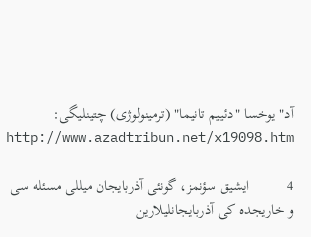آد" یوخسا "دئییم تانیما" (ترمینولوژی) چتینلیگی: http://www.azadtribun.net/x19098.htm

4          ایشیق سؤنمز، گونئی آذربایجان میللی مسئله سی و خاریجده کی آذربایجانلیلارین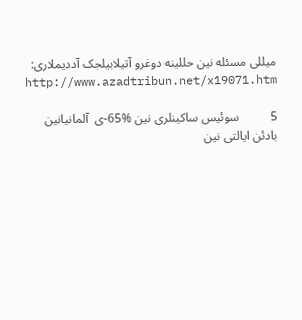میللی مسئله نین حللینه دوغرو آتیلابیلجک آددیملاری: http://www.azadtribun.net/x19071.htm

5          سوئیس ساکینلری نین %65-ی  آلمانیانین بادئن ایالتی نین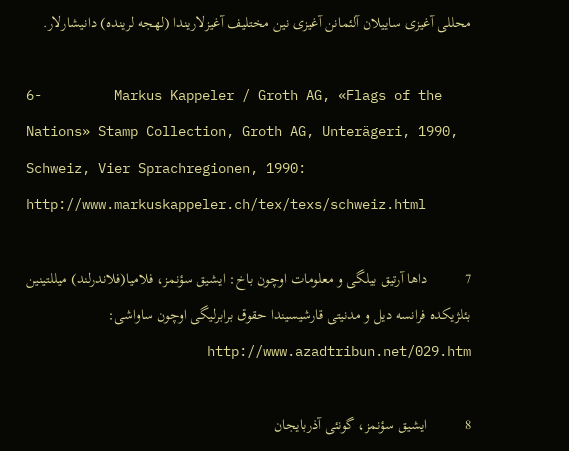محللی آغیزی ساییلان آلئمانن آغیزی نین مختلیف آغیزلاریندا (لهجه لرینده) دانیشارلار.

6-         Markus Kappeler / Groth AG, «Flags of the Nations» Stamp Collection, Groth AG, Unterägeri, 1990, Schweiz, Vier Sprachregionen, 1990: http://www.markuskappeler.ch/tex/texs/schweiz.html

7          داها آرتیق بیلگی و معلومات اوچون باخ: ایشیق سؤنمز، فلامیا(فلاندرلند) میللتینین بئلژیکده فرانسه دیل و مدنیتی قارشیسیندا حقوق برابرلیگی اوچون ساواشی:  http://www.azadtribun.net/029.htm

8          ایشیق سؤنمز، گونئی آذربایجان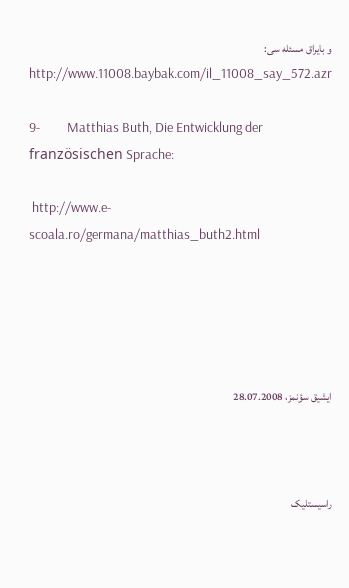و بایراق مسئله سی: http://www.11008.baybak.com/il_11008_say_572.azr

9-         Matthias Buth, Die Entwicklung der französischen Sprache:

 http://www.e-scoala.ro/germana/matthias_buth2.html





ایشیق سؤنمز، 28.07.2008



راسیستلیک